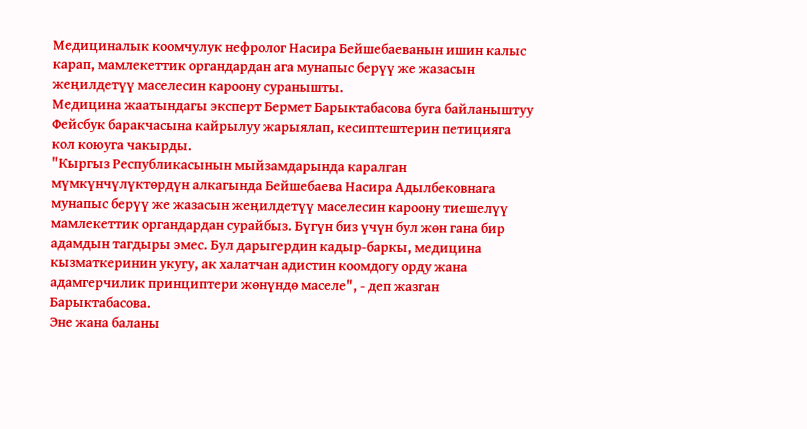Медициналык коомчулук нефролог Насира Бейшебаеванын ишин калыс карап, мамлекеттик органдардан ага мунапыс берүү же жазасын жеңилдетүү маселесин кароону суранышты.
Медицина жаатындагы эксперт Бермет Барыктабасова буга байланыштуу Фейсбук баракчасына кайрылуу жарыялап, кесиптештерин петицияга кол коюуга чакырды.
"Кыргыз Республикасынын мыйзамдарында каралган мүмкүнчүлүктөрдүн алкагында Бейшебаева Насира Адылбековнага мунапыс берүү же жазасын жеңилдетүү маселесин кароону тиешелүү мамлекеттик органдардан сурайбыз. Бүгүн биз үчүн бул жөн гана бир адамдын тагдыры эмес. Бул дарыгердин кадыр-баркы, медицина кызматкеринин укугу, ак халатчан адистин коомдогу орду жана адамгерчилик принциптери жөнүндө маселе", - деп жазган Барыктабасова.
Эне жана баланы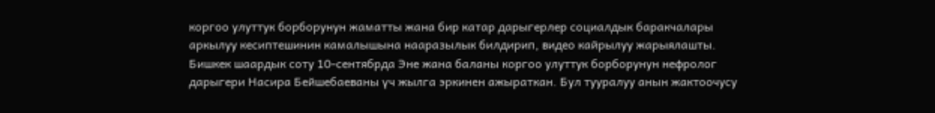коргоо улуттук борборунун жаматты жана бир катар дарыгерлер социалдык баракчалары аркылуу кесиптешинин камалышына нааразылык билдирип, видео кайрылуу жарыялашты.
Бишкек шаардык соту 10-сентябрда Эне жана баланы коргоо улуттук борборунун нефролог дарыгери Насира Бейшебаеваны үч жылга эркинен ажыраткан. Бул тууралуу анын жактоочусу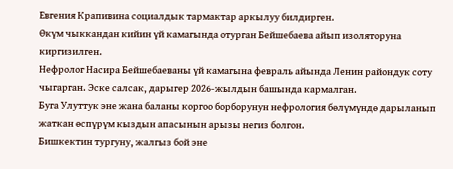Евгения Крапивина социалдык тармактар аркылуу билдирген.
Өкүм чыккандан кийин үй камагында отурган Бейшебаева айып изоляторуна киргизилген.
Нефролог Насира Бейшебаеваны үй камагына февраль айында Ленин райондук соту чыгарган. Эске салсак, дарыгер 2026-жылдын башында кармалган.
Буга Улуттук эне жана баланы коргоо борборунун нефрология бөлүмүндө дарыланып жаткан өспүрүм кыздын апасынын арызы негиз болгон.
Бишкектин тургуну, жалгыз бой эне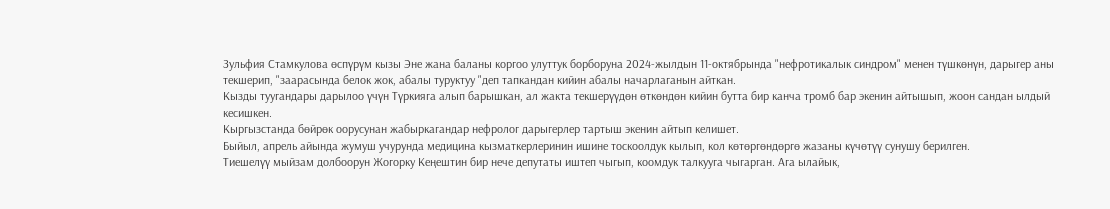Зульфия Стамкулова өспүрүм кызы Эне жана баланы коргоо улуттук борборуна 2024-жылдын 11-октябрында "нефротикалык синдром" менен түшкөнүн, дарыгер аны текшерип, "заарасында белок жок, абалы туруктуу "деп тапкандан кийин абалы начарлаганын айткан.
Кызды туугандары дарылоо үчүн Түркияга алып барышкан, ал жакта текшерүүдөн өткөндөн кийин бутта бир канча тромб бар экенин айтышып, жоон сандан ылдый кесишкен.
Кыргызстанда бөйрөк оорусунан жабыркагандар нефролог дарыгерлер тартыш экенин айтып келишет.
Быйыл, апрель айында жумуш учурунда медицина кызматкерлеринин ишине тоскоолдук кылып, кол көтөргөндөргө жазаны күчөтүү сунушу берилген.
Тиешелүү мыйзам долбоорун Жогорку Кеңештин бир нече депутаты иштеп чыгып, коомдук талкууга чыгарган. Ага ылайык,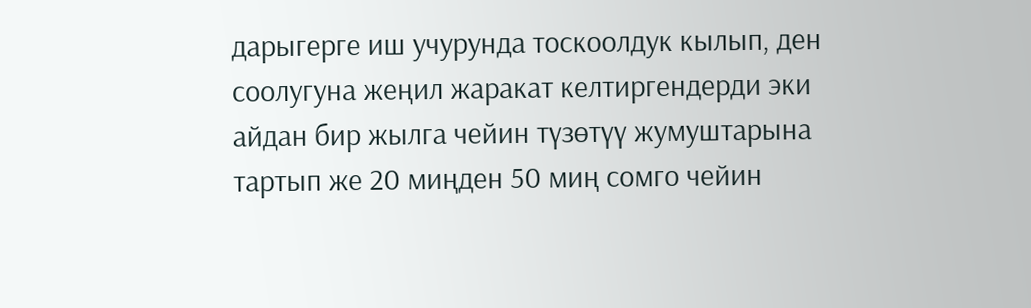дарыгерге иш учурунда тоскоолдук кылып, ден соолугуна жеңил жаракат келтиргендерди эки айдан бир жылга чейин түзөтүү жумуштарына тартып же 20 миңден 50 миң сомго чейин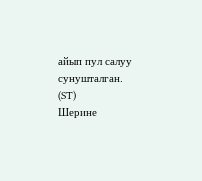айып пул салуу сунушталган. (ST)
Шерине